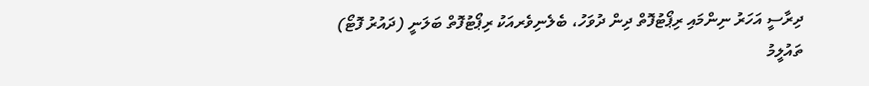ދިރާސީ އަހަރު ނިންމައި ރިޕޯޓުފޮތް ދިން ދުވަހު، ބެލެނިވެރއަކު ރިޕޯޓުފޮތް ބަލަނީ (ދައުރު ފޮޓޯ)
ތައުލީމު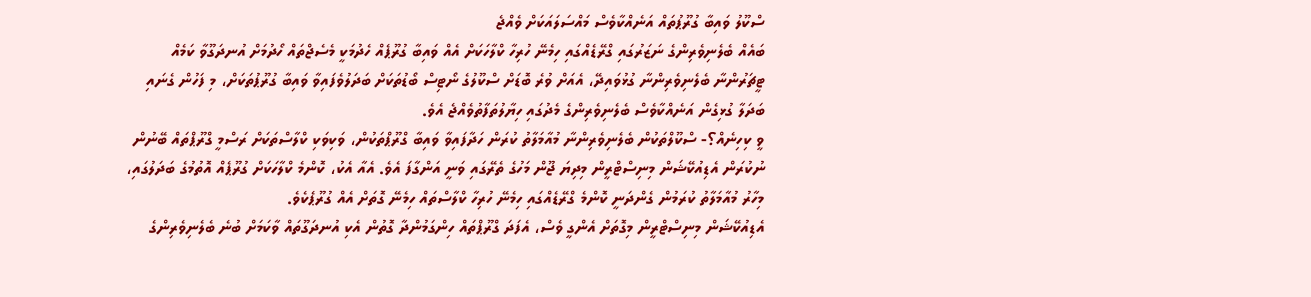ސްކޫލު ވައިބާ ގުރޫޕުތައް އަނެއްކާވެސް މައްސަލައަކަށް ވެއްޖެ
ބައެއް ބެލެނިވެރިންގެ ނަޒަރުގައި ގްރޭޑެއްގައި ހިމެނޭ ހުރިހާ ކްލާހަކަށް އެއް ވައިބާ ގުރޫޕެއް ހެދުމަކީ މެސެޖްތައް ހޯދުމަށް އުނދަގޫވާ ކަމެއް
ޓީޗަރުންނާ ބެލެނިވެރިންނާ ގުޅުވައިދޭ، އެއަށް ވުރެ ބޮޑަށް ސްކޫލުގެ ނޯޓިސް ބޯޑުތަކަށް ބަދަލުވެފައިވާ ވައިބާ ގުރޫޕުތަކަށް، މި ފަހުން ގެނައި ބަދަލާ ގުޅިގެން އަނެއްކާވެސް ބެލެނިވެރިންގެ މެދުގައި ހިޔާލުތަފާތުވެއްޖެ އެވެ.
ވީ ކިހިނެއް؟- ސްކޫލްތަކުން ބެލެނިވެރިންނާ މުއާމަލާތު ކުރަން ހަދާފައިވާ ވައިބާ ގްރޫޕްތަކުން، ވަކިވަކި ކްލާސްތަކަށް ރަސްމީ ގްރޫޕްތައް ބޭނުން ނުކުރަން އެޑިއުކޭޝަން މިނިސްޓްރީން މިދިޔަ ޖޫން މަހުގެ ތެރޭގައި ވަނީ އަންގާފަ އެވެ. އެއާ އެކު، ކޮންމެ ކްލާހަކަށް ގުރޫޕެއް އޮތުމުގެ ބަދަލުގައި، މިހާރު މުއާމަލާތު ކުރަމުން ގެންދަނީ ކޮންމެ ގްރޭޑެއްގައި ހިމެނޭ ހުރިހާ ކްލާސްތައް ހިމެނޭ ގޮތަށް އެއް ގުރޫޕެކެވެ.
އެޑިއުކޭޝަން މިނިސްޓްރީން މިގޮތަށް އެންގީ ވެސް، އެފަދަ ގްރޫޕްތައް ހިންގަމުންދާ ގޮތުން އެކި އުނދަގޫތައް ވާކަމަށް ބުނެ ބެލެނިވެރިންގެ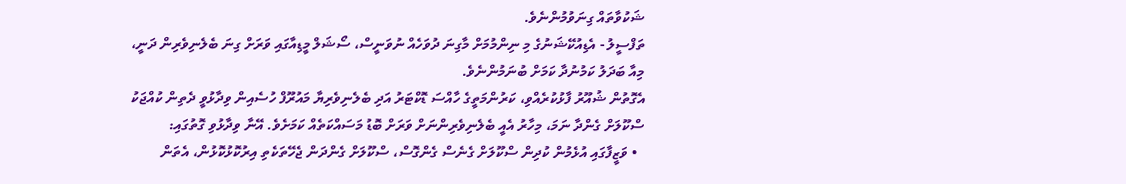ޝަކުވާތައް ގިނަވުމުންނެވެ.
ތަފްސީލު - އެޑިއުކޭޝަނުގެ މި ނިންމުމަށް މާގިނަ ދުވަހެއް ނުވަނީސް، ސޯޝަލް މީޑިއާގައި ވަރަށް ގިނަ ބެލެނިވެރިން ދަނީ، މިއާ ބަދަލު ކަމުނުދާ ކަމަށް ބުނަމުންނެވެ.
އެގޮތުން ޝުއޫރު ފާޅުކުރެއްވި، ކަރުންމަތީގެ ހާއްސަ ޑޮކްޓަރު އަދި ބެލެނިވެރިޔާ މައުރޫފް ހުސެއިން ވިދާޅުވީ ދެތިން ކުއްޖަކު ސްކޫލަށް ގެންދާ ނަމަ، މިހާރު އެއީ ބެލެނިވެރިންނަށް ވަރަށް ބޮޑު މަސައްކަތެއް ކަމަށެވެ. އޭނާ ވިދާޅުވި ގޮތުގައި:
  • ވަޒީފާގައި އުޅެމުން ކުދިން ސްކޫލަށް ގެނެސް ގެންގޮސް، ސްކޫލަށް ގެންދަން ޖެހޭތަކެތި އިރުކޮޅުކޮޅުން، އެތަން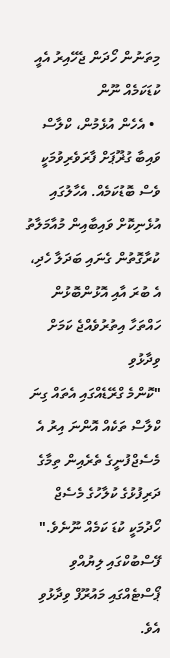މިތަނުން ހޯދަން ޖެހޭއިރު އެއީ ކުޑަކަމެއް ނޫން
  • އެހެން އުޅެމުން، ކްލާސް ވައިބާ ގުޜޫޕަށް ފާރަވެރިވުމަކީ ވެސް ބޮޑުކަމެއް. އެހާލުގައި އުޅެނިކޮށް ވައިބާއިން މުއާމަލާތު ކުރާގޮތުން ގެނައި ބަދަލާ ހެދި، އެ ބުރަ އާއި އޮޅުންބޮޅުން ހައްތަހާ އިތުރުވެއްޖެ ކަމަށް ވިދާޅުވި
"ކޮންމެ ގްރޭޑެއްގައި އެތައް ގިނަ ކްލާސް ތަކެއް އޮންނަ އިރު އެ މެސެޖްފުނީގެ ތެރެއިން ތިމާގެ ދަރިފުޅުގެ ކުލާހުގެ މެސެޖް ހޯދުމަކީ ކުޑަ ކަމެއް ނޫނެވެ." ފޭސްބުކްގައި ލިޔުއްވި ޕޯސްޓެއްގައި މައުރޫފް ވިދާޅުވި އެވެ.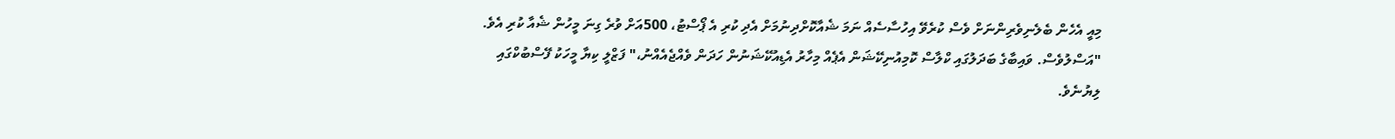މިއީ އެހެން ބެލެނިވެރިންނަށް ވެސް ކުރެވޭ އިހުސާސެއް ނަމަ ޝެއާކޮށްދިނުމަށް އެދި ކުރި އެ ޕޯސްޓު، 500އަށް ވުރެ ގިނަ މީހުން ޝެއާ ކުރި އެވެ.
"އަސްލުވެސް. ވައިބާގެ ބަދަލުގައި ކްލާސް ކޮމިއުނިކޭޝަން އެޕެއް މިހާރު އެޑިއުކޭޝަނުން ހަދަން ވެއްޖެއެއްނު،" ފަޒްލީ ކިޔާ މީހަކު ފޭސްބުކްގައި ލިޔުނެވެ.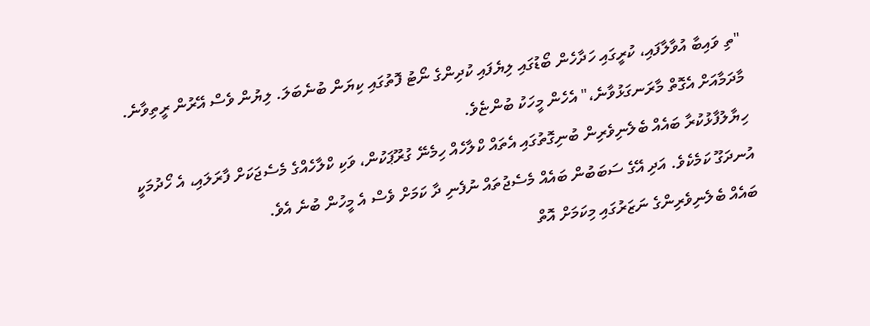"ތި ވައިބާ އުވާލާފައި، ކުރީގައި ހަދާހެން ބޯޑުގައި ލިޔެފައި ކުދިންގެ ނޯޓު ފޮތުގައި ކިޔަން ބުނެބަލަ. ލިޔުން ވެސް އޭރުން ރީތިވާނެ. މާދަމާއަށް އެގޮތް މާރަނގަޅުވާނެ،" އެހެން މީހަކު ބުންޏެވެ.
ހިޔާލުފާޅުކުރާ ބައެއް ބެލެނިވެރިން ބުނިގޮތުގައި އެތައް ކްލާހެއް ހިމެނޭ ގުރޫޕަކުން، ވަކި ކްލާހެއްގެ މެސެޖަކަށް ފާރަލައި، އެ ހޯދުމަކީ އުނދަގޫ ކަމެކެވެ. އަދި އޭގެ ސަބަބުން ބައެއް މެސެޖުތައް ނުފެނި ދާ ކަމަށް ވެސް އެ މީހުން ބުނެ އެވެ.
ބައެއް ބެލެނިވެރިންގެ ނަޒަރުގައި މިކަމަށް އޮތް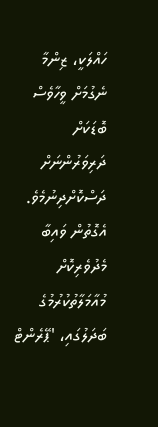ހައްލަކީ، ޒިންމާ ނެގުމަށް ވީހާވެސް ބޮޑަކަށް ދަރިވަރުންނަށް ދަސްކޮށްދިނުމެވެ. އެގޮތުން ވައިބާ މެދުވެރިކޮށް މުއާމަލާތުކުރުމުގެ ބަދަލުގައި، 'ޕޭރެންޓް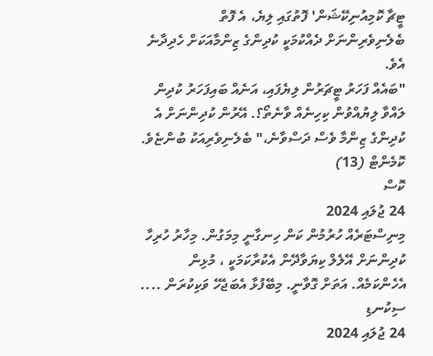ޓީޗާ ކޮމިއުނިކޭޝަން' ފޮތުގައި ލިޔެ، އެ ފޮތް ބެލެނިވެރިންނަށް ދެއްކުމަކީ ކުދިންގެ ޒިންމާއަކަށް ހެދިދާނެ އެވެ.
"ބައެއް ފަހަރު ޓީޗަރުން ލިޔެފައި، އަނެއް ބައިފަހަރު ކުދިން ލައްވާ ލިޔުއްވުން ކިހިނެއް ވާނެތޯ؟. އޭރުން ކުދިންނަށް އެ ކުދިންގެ ޒިންމާ ވެސް ދަސްވާނެ،" ބެލެނިވެރިއަކު ބުންޏެވެ.
ކޮމެންޓް (13)
ކޮސް
24 ޖުލައި 2024
މިނިސްޓަރެއް ހުރުމުން ކަން ހިނގާނީ މިމަގުން. މިހާރު ހުރިހާ ކުދިންނަށް އޭލެލް ކިޔަވާދޭން އެކުރާކަމަކީ ، މުޅިން އެހެންކަމެއް. އަތަށް ގޮވާނީ. މިބޭފުޅާ އެބަޖެހޭ ވަކިކުރަން ....
ސިކުނޑި
24 ޖުލައި 2024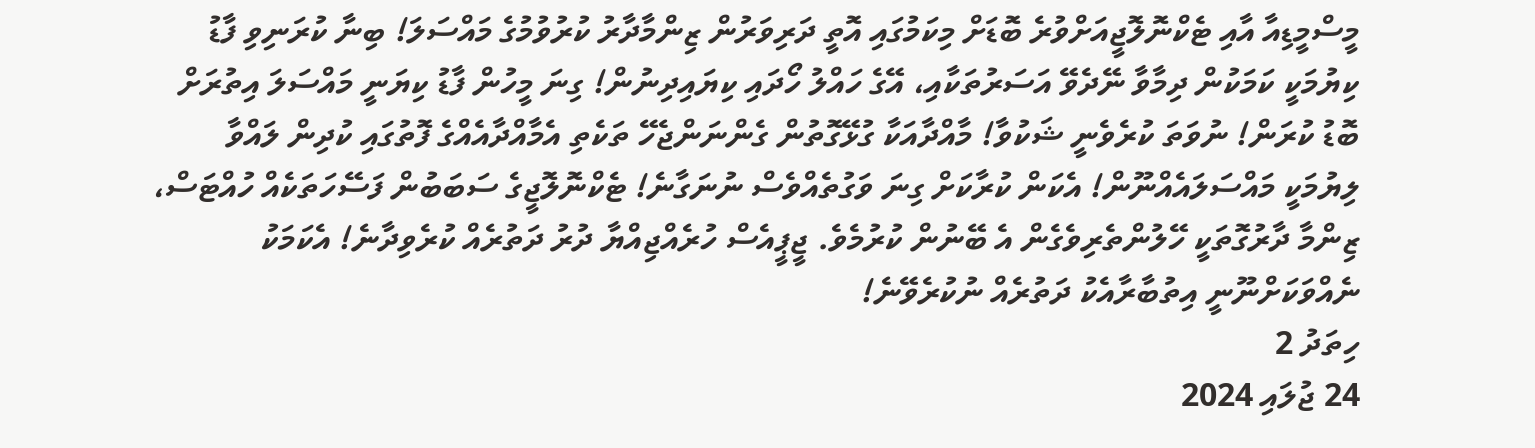މީސްމީޑިއާ އާއި ޓެކްނޮލޮޖީއަށްވުރެ ބޮޑަށް މިކަމުގައި އޮތީ ދަރިވަރުން ޒިންމާދާރު ކުރުވުމުގެ މައްސަލަ! ބިނާ ކުރަނިވި ފާޑު ކިޔުމަކީ ކަމަކުން ދިމާވާ ނޭދެވޭ އަސަރުތަކާއި، އޭގެ ހައްލު ހޯދައި ކިޔައިދިނުން! ގިނަ މީހުން ފާޑު ކިޔަނީ މައްސަލަ އިތުރަށް ބޮޑު ކުރަން! ނުވަތަ ކުރެވެނީ ޝަކުވާ! މާއްދާއަކާ ގުޅޭގޮތުން ގެންނަންޖެހޭ ތަކެތި އެމާއްދާއެއްގެ ފޮތުގައި ކުދިން ލައްވާ ލިޔުމަކީ މައްސަލައެއްނޫން! އެކަން ކުރާކަށް ގިނަ ވަގުތެއްވެސް ނުނަގާނެ! ޓެކްނޮލޮޖީގެ ސަބަބުން ފަސޭހަތަކެއް ހުއްޓަސް، ޒިންމާ ދާރުގޮތަކީ ހޭލުންތެރިވެގެން އެ ބޭނުން ކުރުމެވެ. ޖީޕީއެސް ހުރެއްޖިއްޔާ ދުރު ދަތުރެއް ކުރެވިދާނެ! އެކަމަކު ނެއްވަކަށްނޫނީ އިތުބާރާއެކު ދަތުރެއް ނުކުރެވޭނެ!
ހިތަދު 2
24 ޖުލައި 2024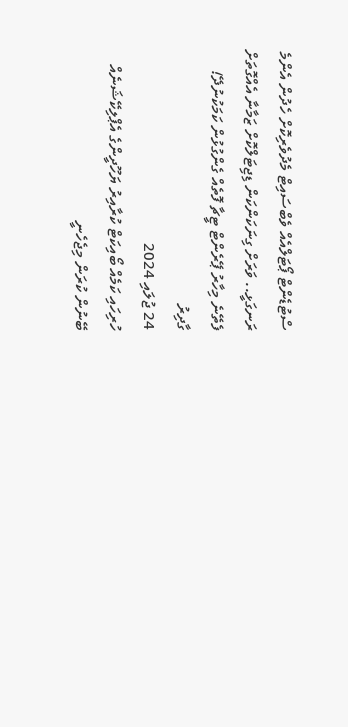ސްޓުޑެންޓް ޕޯޓަލްއެއް ވެބްސައިޓް މެދުވެރިކޮށް ހެދުން އެންމެ ރަނގަޅީ.. ވަރަށް ގިނަކަންކަން ޑިޖިޓަލްކޮށް ޒަމާނާ އެއްގޮތަށް ފެތޭނެ މިހާރު ޕޭރެންޓް ޓީޗާ ފޮތެއް ގެންގުޅުން ކަމަކުނުދޭ!
ގާދިރު
24 ޖުލައި 2024
ހުރިހައި ކަމެއް ބޯއިކަޓް ކުރާއިރު ޔަހޫދީންގެ އެޕްލިކޭޝަނެއް ބޭނުން ކުރަން މިޖެހެނީ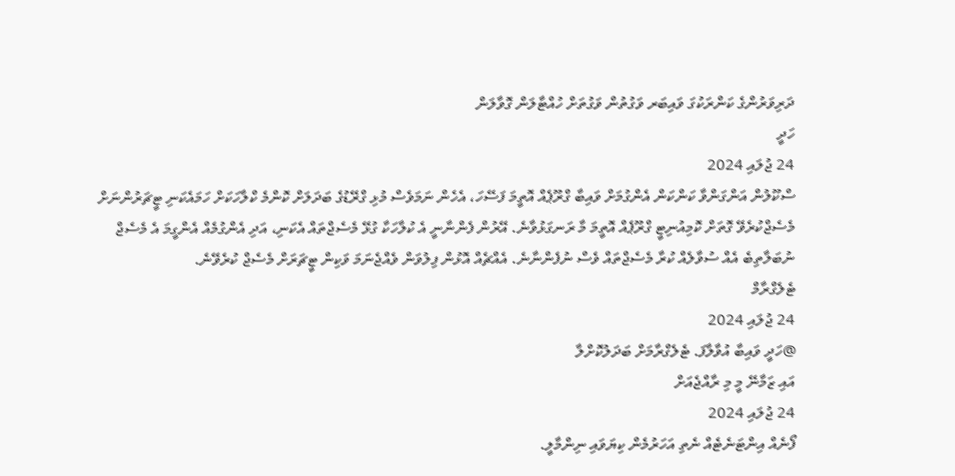ދަރިވަރުންގެ ކަންރަކުގަ ވައިބަރ ވަގުތުން ވަގުތަށް ހުއްޓާލަން ގޮވާލަން
ހަދީ
24 ޖުލައި 2024
ސްކޫލުން އަންގަންވާ ކަންކަން އެންގުމަށް ވައިބާ ގްރޫޕެއް އޮތީމަ ފަސޭހަ، އެހެން ނަމަވެސް މުޅި ގްރޭޑުގެ ބަދަލަށް ކޮންމެ ކްލާހަކަށް ހަމައެކަނި ޓީޗަރުންނަށް މެސެޖްކުރެވޭ ގޮތަށް ކޮމިއުނިޓީ ގްރޫޕެއް އޮތީމަ މާ ރަނގަޅުވާނެ. އޭރުން ފެންނާނީ އެ ކުލާހަކާ ގުޅޭ މެސެޖްތައް އެކަނި، އަދި އެންގުމެއް އެންގީމަ އެ މެސެޖް ނުބަލާތިބެ އެއް ސުވާލެއް ކުރާ މެސެޖްތައް ވެސް ނުފެންނާނެ. އެއްޗެއް އޮޅުން ފިލުވަން ވެއްޖެނަމަ ވަކިން ޓީޗަރަށް މެސެޖް ކުރެވޭނެ.
ޓެލެގްރާމް
24 ޖުލައި 2024
@ހަދީ ވައިބާ އުވާލާފަ. ޓެލެގްރާމަށް ބަދަލުކޮށްލާ
އައި ޒަމާނޭ މީ މި ރާއްޖެއަށް
24 ޖުލައި 2024
ފޯނެއް އިންޓަނެޓެއް ނެތި އަހަރުމެން ކިޔަވައި ނިންމާލީ.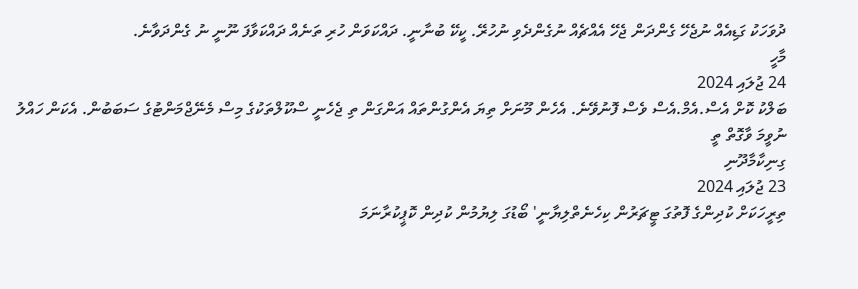ދުވަހަކު ގަޑިއެއް ނުޖެހޭ ގެންދަން ޖެހޭ އެއްޗެއް ނުގެންދެވި ނުހުރޭ. ކީކޭ ބުނާނީ. ދައްކަވަން ހުރި ތަނެއް ދައްކަވާފަ ނޫނީ ނު ގެންދަވާނެ.
މާހީ
24 ޖުލައި 2024
ބަލްކު ކޮށް އެސް.އެމް.އެސް ވެސް ފޮނުވޭނެ. އެހެން މޫނަށް ތިޔަ އެންގުންތައް އަންގަން ތި ޖެހެނީ ސްކޫލްތަކުގެ މިސް މެނޭޖްމަންޓުގެ ސަބަބުން. އެކަން ހައްލު ނުވީމަ ވާގޮތް ތީ
ގިނިކާމާދޫނި
23 ޖުލައި 2024
ތިރީހަކަށް ކުދިންގެ ފޮތުގަ ޓީޗަރުން ކިހެނެތްލިޔާނީ' ބޯޑުގަ ލިޔުމުން ކުދިން ކޮޕީކުރާނަމަ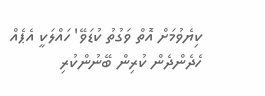ކިޔެވުމަށް އޮތް ވަގުތު ކުޑަވޭ' ހައްލަކީ އެޕެއް ހެދެންދެން ކުރިން ބޭނުންކުރި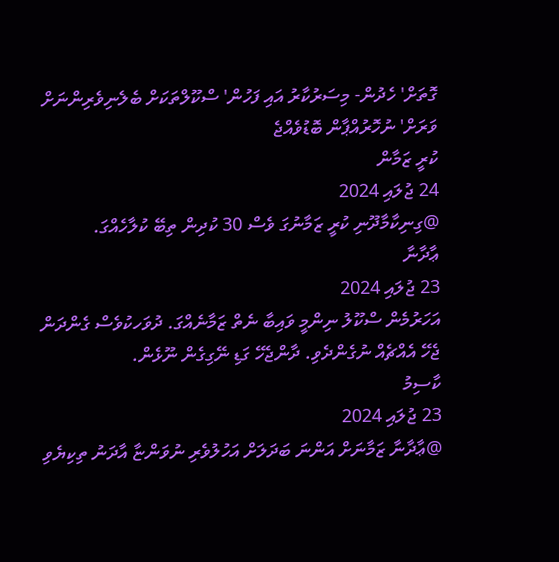ގޮތަށް' ހެދުން- މިސަރުކާރު އައި ފަހުން' ސްކޫލްތަކަށް ބެލެނިވެރިންނަށް ވަރަށް' ނުހޮރުއްޕާން ބޮޑުވެއްޖެ
ކުރީ ޒަމާން
24 ޖުލައި 2024
@ގިނިކާމާދޫނި ކުރީ ޒަމާނުގަ ވެސް 30 ކުދިން ތިބޭ ކުލާހެއްގަ.
ޢާދާނާ
23 ޖުލައި 2024
އަހަރުމެން ސްކޫލު ނިންމީ ވައިބާ ނެތް ޒަމާނެއްގަ. ދުވަހކުވެސް ގެންދަން ޖެހޭ އެއްޗެއް ނުގެންދެވި. ދާންޖެހޭ ގަޑި ނޭގިގެން ނޫޅެން.
ކާސިމު
23 ޖުލައި 2024
@ޢާދާނާ ޒަމާނަށް އަންނަ ބަދަލަށް އަހުލުވެރި ނުވަންޏާ އާދަނު ތިކިޔެވި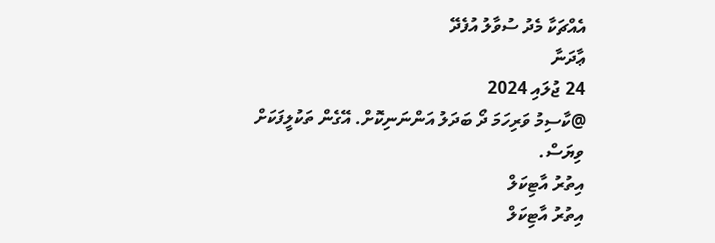އެއްޗަކާ މެދު ސުވާލު އުފެދޭ
ޢާދަނާ
24 ޖުލައި 2024
@ކާސިމު ވަރިހަމަ ދޯ ބަދަލު އަންނަނިކޮށް. އޭގެން ތަކުލީފަކަށް ވިޔަސް.
އިތުރު އާޓިކަލް
އިތުރު އާޓިކަލް